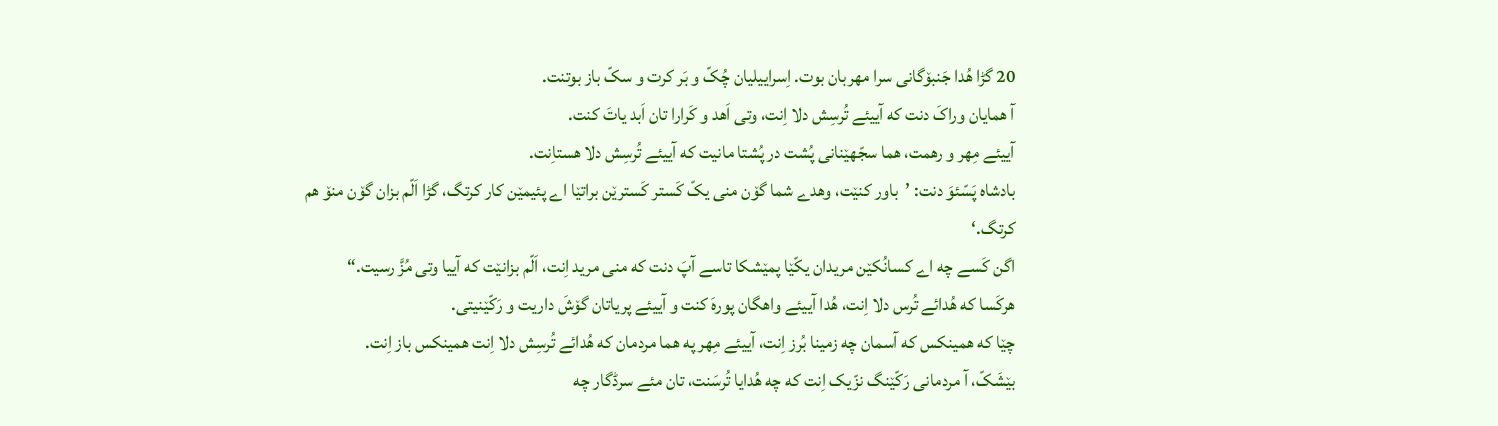20 گڑا هُدا جَنبۆگانی سرا مهربان بوت. اِسراییلیان چُکّ و بَر کرت و سکّ باز بوتنت.
آ همایان وراکَ دنت که آییئے تُرسِش دلا اِنت، وتی اَهد و کَرارا تان اَبد یاتَ کنت.
آییئے مِهر و رهمت، هما سجّهێنانی پُشت در پُشتا مانیت که آییئے تُرسِش دلا هستاِنت.
بادشاه پَسّئوَ دنت: ’باور کنێت، وهدے شما گۆن منی یکّ کَستر کَسترێن براتێا اے پئیمێن کار کرتگ، گڑا اَلّم بزان گۆن منۆ هم کرتگ.‘
اگن کَسے چه اے کسانُکێن مریدان یکّێا پمێشکا تاسے آپَ دنت که منی مرید اِنت، اَلّم بزانێت که آییا وتی مُزَّ رسیت.“
هرکَسا که هُدائے تُرس دلا اِنت، هُدا آییئے واهگان پورهَ کنت و آییئے پریاتان گۆشَ داریت و رَکّێنیتی.
چێا که همینکس که آسمان چه زمینا بُرز اِنت، آییئے مِهر په هما مردمان که هُدائے تُرسِش دلا اِنت همینکس باز اِنت.
بێشَکّ، آ مردمانی رَکّێنگ نزّیک اِنت که چه هُدایا تُرسَنت، تان مئے سرڈگار چه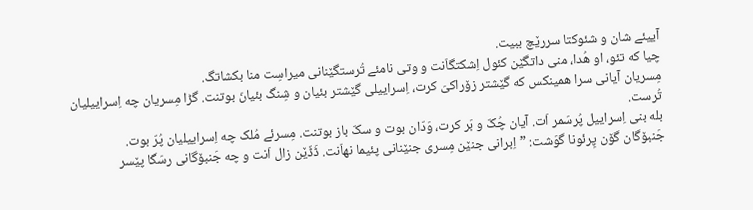آییئے شان و شئوکتا سررێچ ببیت.
چیا که تئو، او هُدا، منی داتگێن کئول اِشکتگاَنت و وتی نامئے تُرستگێنانی میراسِت منا بکشاتگ.
مِسریان آیانی سرا همینکس که گێشتر زۆراکیَ کرت، اِسراییلی گێشتر بئیان و شِنگ بئیانَ بوتنت. گڑا مِسریان چه اِسراییلیان تُرست.
بله بنی اِسراییل پُرسَمر اَت. آیان چُکّ و بَر کرت، وَدّان بوت و سکّ باز بوتنت. مِسرئے مُلک چه اِسراییلیان پُرّ بوت.
جَنبۆگان گۆن پِرئونا گوَشت: ”اِبرانی جنێن مِسری جنێنانی پئیما نهاَنت. ڈَڈّێن زال اَنت و چه جَنبۆگانی رسَگا پێسر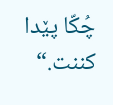چُکّا پێدا کننت.“